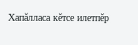Хапăлласа кĕтсе илетпĕр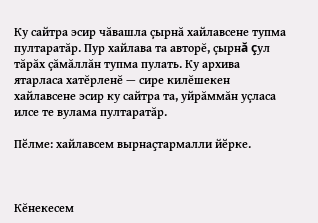Ку сайтра эсир чăвашла çырнă хайлавсене тупма пултаратăр. Пур хайлава та авторĕ, çырнă çул тăрăх çăмăллăн тупма пулать. Ку архива ятарласа хатĕрленĕ — сире килĕшекен хайлавсене эсир ку сайтра та, уйрăммăн уçласа илсе те вулама пултаратăр.

Пӗлме: хайлавсем вырнаҫтармалли йӗрке.



Кĕнекесем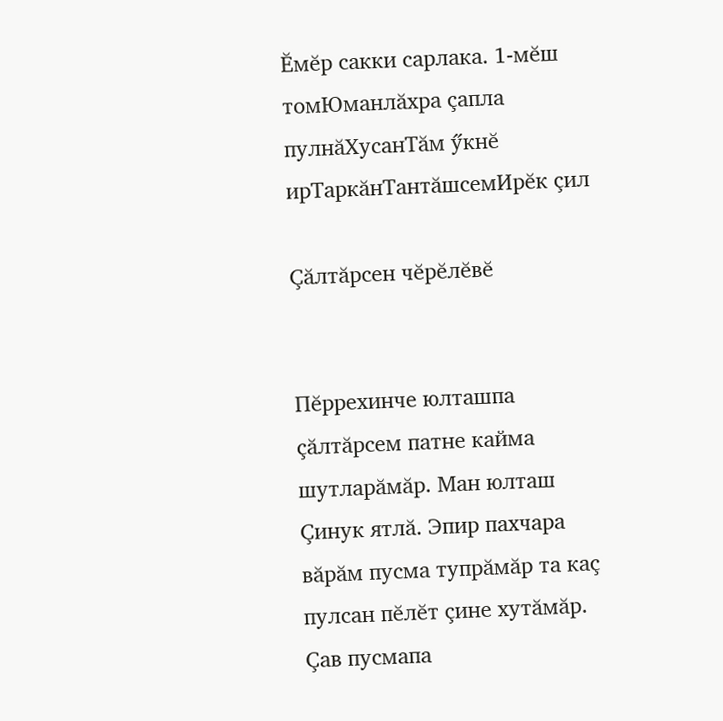Ĕмĕр сакки сарлака. 1-мĕш томЮманлăхра çапла пулнăХусанТăм ӳкнĕ ирТаркăнТантăшсемИрĕк çил

Çăлтăрсен чĕрĕлĕвĕ


Пĕррехинче юлташпа çăлтăрсем патне кайма шутларăмăр. Ман юлташ Çинук ятлă. Эпир пахчара вăрăм пусма тупрăмăр та каç пулсан пĕлĕт çине хутăмăр. Çав пусмапа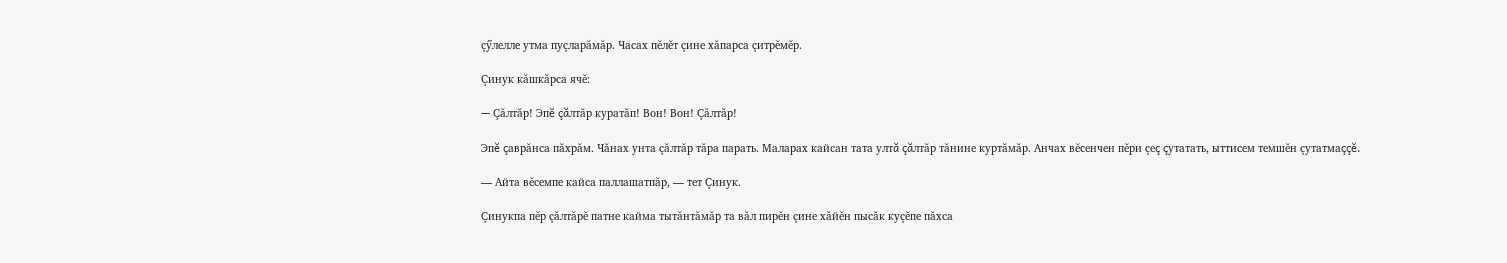çӳлелле утма пуçларăмăр. Часах пĕлĕт çине хăпарса çитрĕмĕр.

Çинук кăшкăрса ячĕ:

— Çăлтăр! Эпĕ çăлтăр куратăп! Вон! Вон! Çăлтăр!

Эпĕ çаврăнса пăхрăм. Чăнах унта çăлтăр тăра парать. Маларах кайсан тата ултă çăлтăр тăнине куртăмăр. Анчах вĕсенчен пĕри çеç çутатать, ыттисем темшĕн çутатмаççĕ.

— Айта вĕсемпе кайса паллашатпăр, — тет Çинук.

Çинукпа пĕр çăлтăрĕ патне кайма тытăнтăмăр та вăл пирĕн çине хăйĕн пысăк куçĕпе пăхса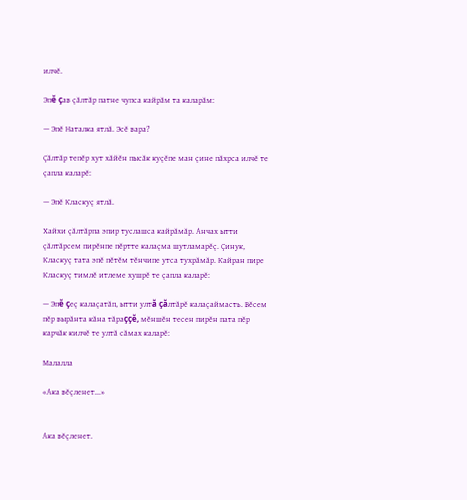илчĕ.

Эпĕ çав çăлтăр патне чупса кайрăм та каларăм:

— Эпĕ Наталка ятлă. Эсĕ вара?

Çăлтăр тепĕр хут хăйĕн пысăк куçĕпе ман çине пăхрса илчĕ те çапла каларĕ:

— Эпĕ Класкуç ятлă.

Хайхи çăлтăрпа эпир туслашса кайрăмăр. Анчах ытти çăлтăрсем пирĕнпе пĕртте калаçма шутламарĕç. Çинук, Класкуç тата эпĕ пĕтĕм тĕнчипе утса тухрăмăр. Кайран пире Класкуç тимлĕ итлеме хушрĕ те çапла каларĕ:

— Эпĕ çеç калаçатăп, ытти ултă çăлтăрĕ калаçаймасть. Вĕсем пĕр вырăнта кăна тăраççĕ, мĕншĕн тесен пирĕн пата пĕр карчăк килчĕ те ултă сăмах каларĕ:

Малалла

«Ака вĕçленет...»


Ака вĕçленет.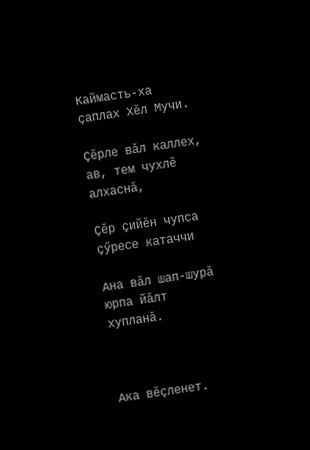Каймасть-ха çаплах Хĕл Мучи.

Çĕрле вăл каллех, ав, тем чухлĕ алхаснă,

Çĕр çийĕн чупса çӳресе катаччи

Ана вăл шап-шурă юрпа йăлт хупланă.



Ака вĕçленет.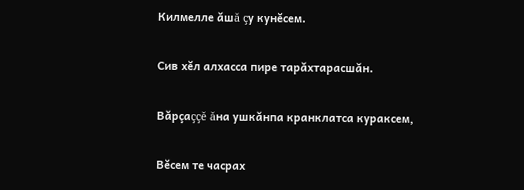Килмелле ăшă çу кунĕсем.

Сив хĕл алхасса пире тарăхтарасшăн.

Вăрçаççĕ ăна ушкăнпа кранклатса кураксем,

Вĕсем те часрах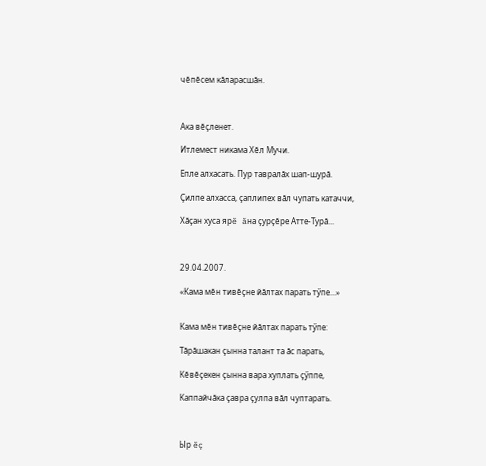чĕпĕсем кăларасшăн.



Ака вĕçленет.

Итлемест никама Хĕл Мучи.

Епле алхасать. Пур тавралăх шап-шурă.

Çилпе алхасса, çаплипех вăл чупать катаччи,

Хăçан хуса ярĕ ăна çурçĕре Атте-Турă...



29.04.2007.

«Кама мĕн тивĕçне йăлтах парать тӳпе...»


Кама мĕн тивĕçне йăлтах парать тӳпе:

Тăрăшакан çынна талант та ăс парать,

Кĕвĕçекен çынна вара хуплать çӳппе,

Каппайчăка çавра çулпа вăл чуптарать.



Ыр ĕç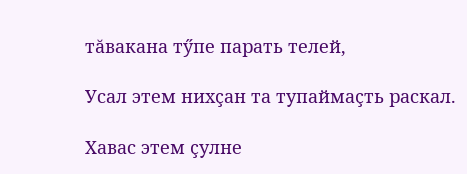тăвакана тӳпе парать телей,

Усал этем нихçан та тупаймаçть раскал.

Хавас этем çулне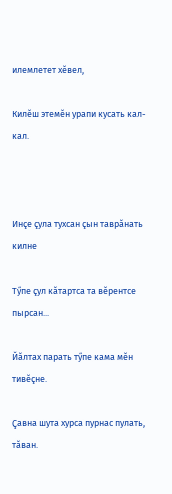илемлетет хĕвел,

Килĕш этемĕн урапи кусать кал-кал.



Инçе çула тухсан çын таврăнать килне

Тӳпе çул кăтартса та вĕрентсе пырсан...

Йăлтах парать тӳпе кама мĕн тивĕçне.

Çавна шута хурса пурнас пулать, тăван.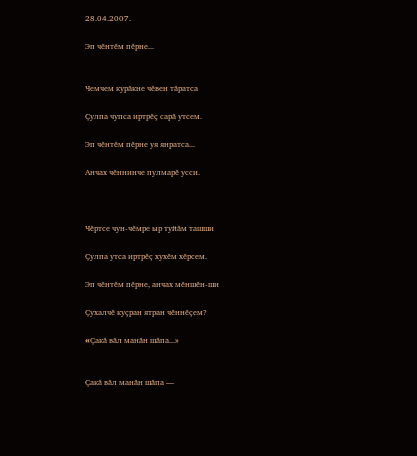28.04.2007.

Эп чĕнтĕм пĕрне...


Чемчем курăкне чĕвен тăратса

Çулпа чупса иртрĕç сарă утсем.

Эп чĕнтĕм пĕрне уя янратса...

Анчах чĕннинче пулмарĕ усси.



Чĕртсе чун-чĕмре ыр туйăм ташши

Çулпа утса иртрĕç хухĕм хĕрсем.

Эп чĕнтĕм пĕрне, анчах мĕншĕн-ши

Çухалчĕ куçран ятран чĕннĕçем?

«Çакă вăл манăн шăпа...»


Çакă вăл манăн шăпа —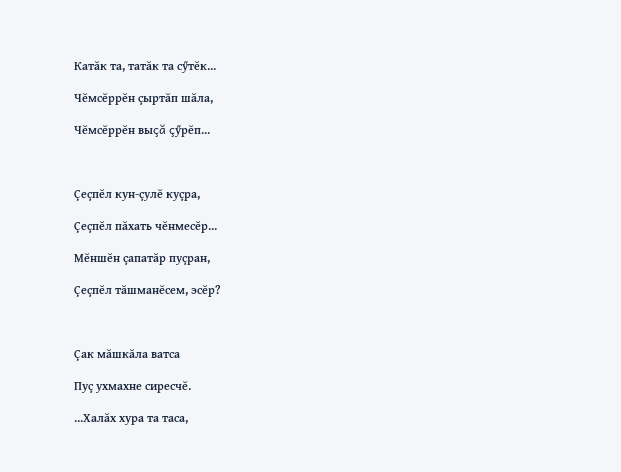Катăк та, татăк та сӳтĕк...

Чĕмсĕррĕн çыртăп шăла,

Чĕмсĕррĕн выçă çӳрĕп...



Çеçпĕл кун-çулĕ куçра,

Çеçпĕл пăхать чĕнмесĕр...

Мĕншĕн çапатăр пуçран,

Çеçпĕл тăшманĕсем, эсĕр?



Çак мăшкăла ватса

Пуç ухмахне сиресчĕ.

...Халăх хура та таса,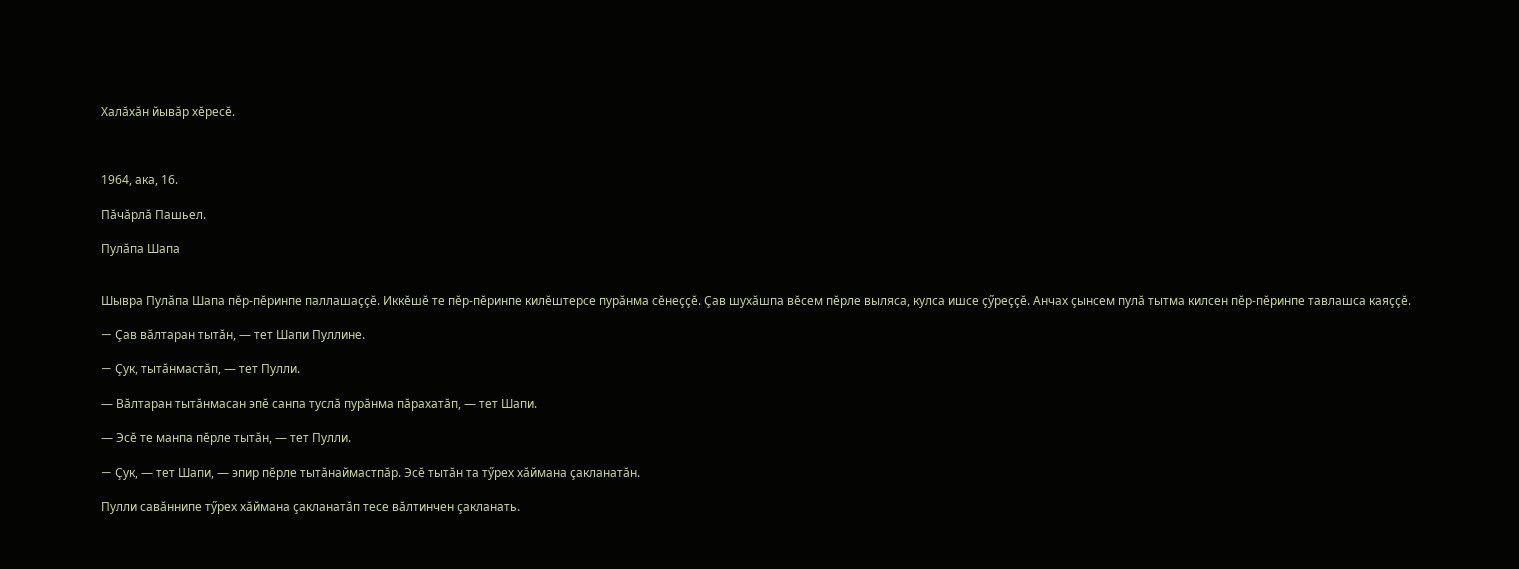Халăхăн йывăр хĕресĕ.



1964, ака, 16.

Пăчăрлă Пашьел.

Пулăпа Шапа


Шывра Пулăпа Шапа пĕр-пĕринпе паллашаççĕ. Иккĕшĕ те пĕр-пĕринпе килĕштерсе пурăнма сĕнеççĕ. Çав шухăшпа вĕсем пĕрле выляса, кулса ишсе çӳреççĕ. Анчах çынсем пулă тытма килсен пĕр-пĕринпе тавлашса каяççĕ.

— Çав вăлтаран тытăн, — тет Шапи Пуллине.

— Çук, тытăнмастăп, — тет Пулли.

— Вăлтаран тытăнмасан эпĕ санпа туслă пурăнма пăрахатăп, — тет Шапи.

— Эсĕ те манпа пĕрле тытăн, — тет Пулли.

— Çук, — тет Шапи, — эпир пĕрле тытăнаймастпăр. Эсĕ тытăн та тӳрех хăймана çакланатăн.

Пулли савăннипе тӳрех хăймана çакланатăп тесе вăлтинчен çакланать.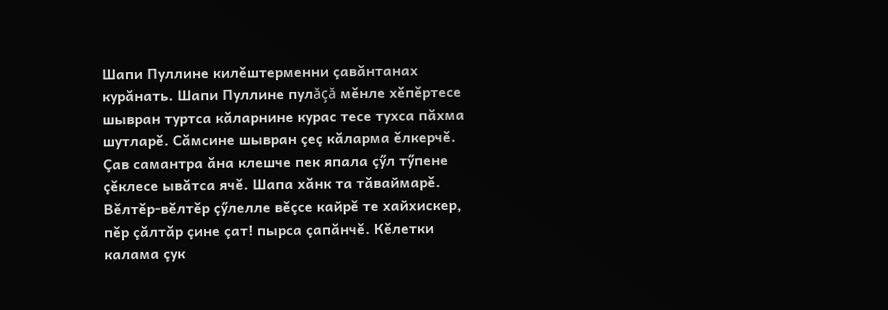Шапи Пуллине килĕштерменни çавăнтанах курăнать. Шапи Пуллине пулăçă мĕнле хĕпĕртесе шывран туртса кăларнине курас тесе тухса пăхма шутларĕ. Сăмсине шывран çеç кăларма ĕлкерчĕ. Çав самантра ăна клешче пек япала çӳл тӳпене çĕклесе ывăтса ячĕ. Шапа хăнк та тăваймарĕ. Вĕлтĕр-вĕлтĕр çӳлелле вĕçсе кайрĕ те хайхискер, пĕр çăлтăр çине çат! пырса çапăнчĕ. Кĕлетки калама çук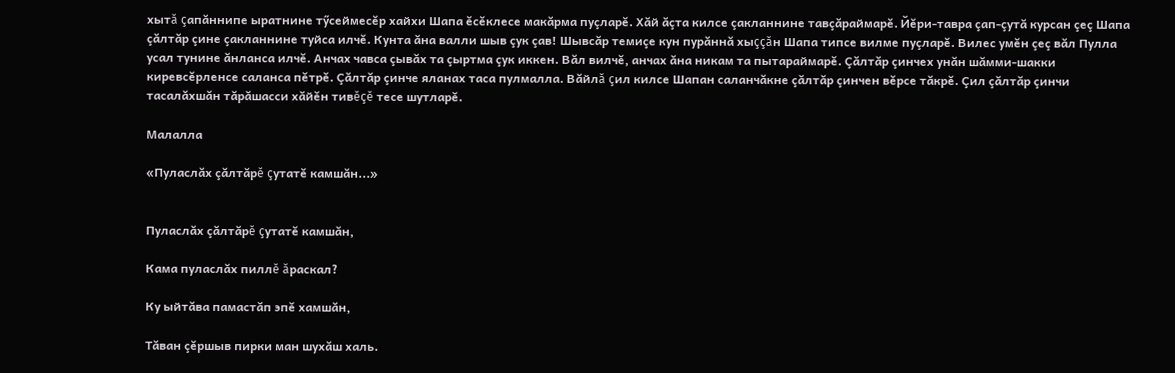хытă çапăннипе ыратнине тӳсеймесĕр хайхи Шапа ĕсĕклесе макăрма пуçларĕ. Хăй ăçта килсе çакланнине тавçăраймарĕ. Йĕри-тавра çап-çутă курсан çеç Шапа çăлтăр çине çакланнине туйса илчĕ. Кунта ăна валли шыв çук çав! Шывсăр темиçе кун пурăннă хыççăн Шапа типсе вилме пуçларĕ. Вилес умĕн çеç вăл Пулла усал тунине ăнланса илчĕ. Анчах чавса çывăх та çыртма çук иккен. Вăл вилчĕ, анчах ăна никам та пытараймарĕ. Çăлтăр çинчех унăн шăмми-шакки киревсĕрленсе саланса пĕтрĕ. Çăлтăр çинче яланах таса пулмалла. Вăйлă çил килсе Шапан саланчăкне çăлтăр çинчен вĕрсе тăкрĕ. Çил çăлтăр çинчи тасалăхшăн тăрăшасси хăйĕн тивĕçĕ тесе шутларĕ.

Малалла

«Пуласлăх çăлтăрĕ çутатĕ камшăн...»


Пуласлăх çăлтăрĕ çутатĕ камшăн,

Кама пуласлăх пиллĕ ăраскал?

Ку ыйтăва памастăп эпĕ хамшăн,

Тăван çĕршыв пирки ман шухăш халь.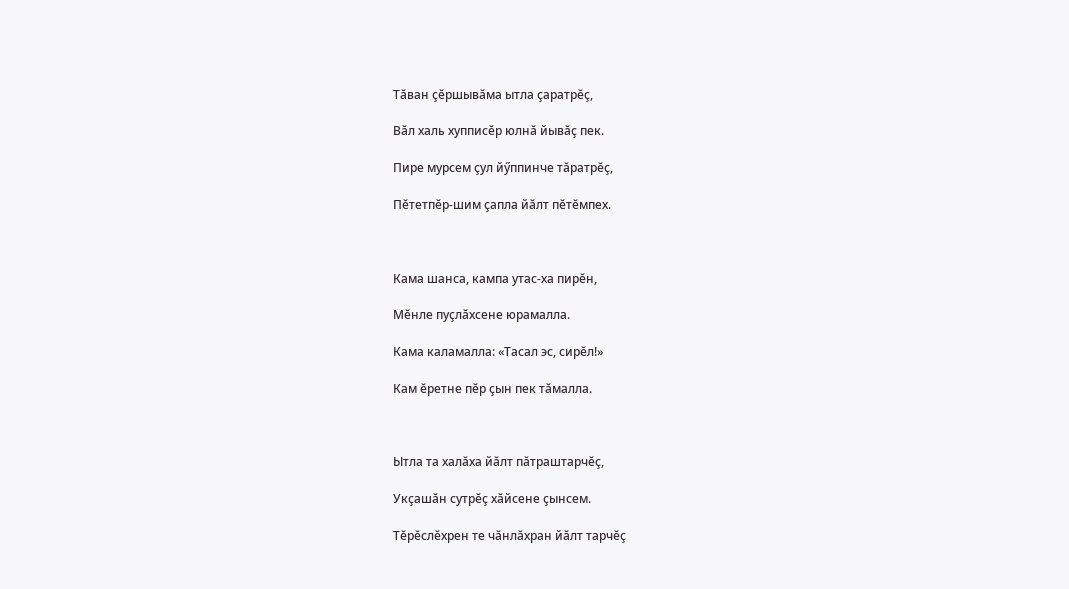Тăван çĕршывăма ытла çаратрĕç,

Вăл халь хупписĕр юлнă йывăç пек.

Пире мурсем çул йӳппинче тăратрĕç,

Пĕтетпĕр-шим çапла йăлт пĕтĕмпех.



Кама шанса, кампа утас-ха пирĕн,

Мĕнле пуçлăхсене юрамалла.

Кама каламалла: «Тасал эс, сирĕл!»

Кам ĕретне пĕр çын пек тăмалла.



Ытла та халăха йăлт пăтраштарчĕç,

Укçашăн сутрĕç хăйсене çынсем.

Тĕрĕслĕхрен те чăнлăхран йăлт тарчĕç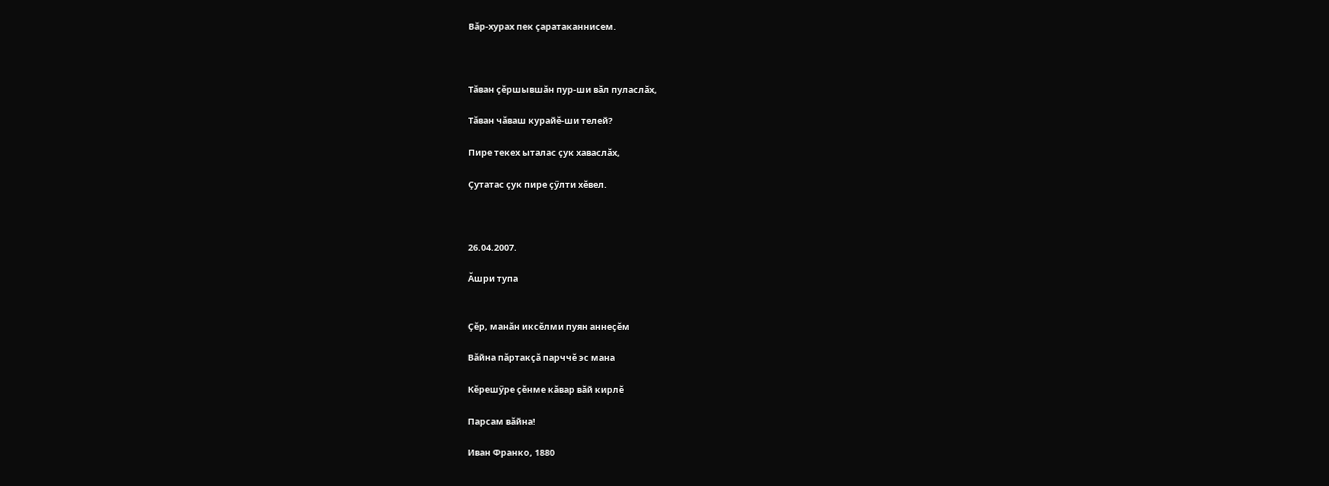Вăр-хурах пек çаратаканнисем.



Тăван çĕршывшăн пур-ши вăл пуласлăх,

Тăван чăваш курайĕ-ши телей?

Пире текех ыталас çук хаваслăх,

Çутатас çук пире çӳлти хĕвел.



26.04.2007.

Ăшри тупа


Çĕр, манăн иксĕлми пуян аннеçĕм

Вăйна пăртакçă парччĕ эс мана

Кĕрешӳре çĕнме кăвар вăй кирлĕ

Парсам вăйна!

Иван Франко, 1880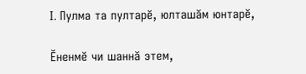I. Пулма та пултарĕ, юлташăм юнтарĕ,

Ĕненмĕ чи шаннă этем,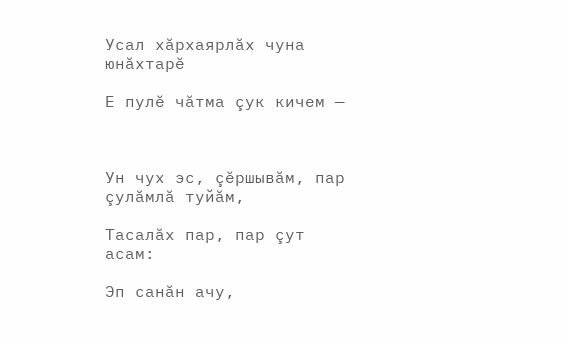Усал хăрхаярлăх чуна юнăхтарĕ

Е пулĕ чăтма çук кичем —



Ун чух эс, çĕршывăм, пар çулăмлă туйăм,

Тасалăх пар, пар çут асам:

Эп санăн ачу,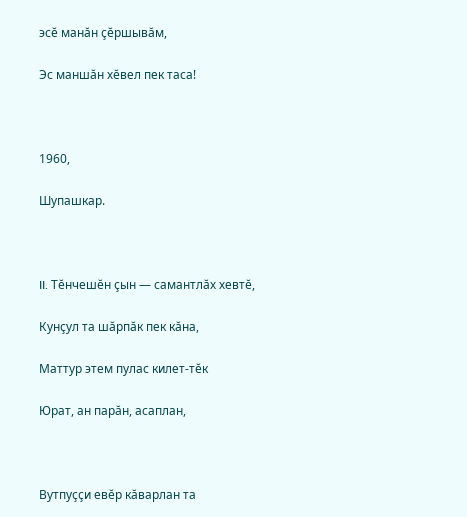эсĕ манăн çĕршывăм,

Эс маншăн хĕвел пек таса!



1960,

Шупашкар.



II. Тĕнчешĕн çын — самантлăх хевтĕ,

Кунçул та шăрпăк пек кăна,

Маттур этем пулас килет-тĕк

Юрат, ан парăн, асаплан,



Вутпуççи евĕр кăварлан та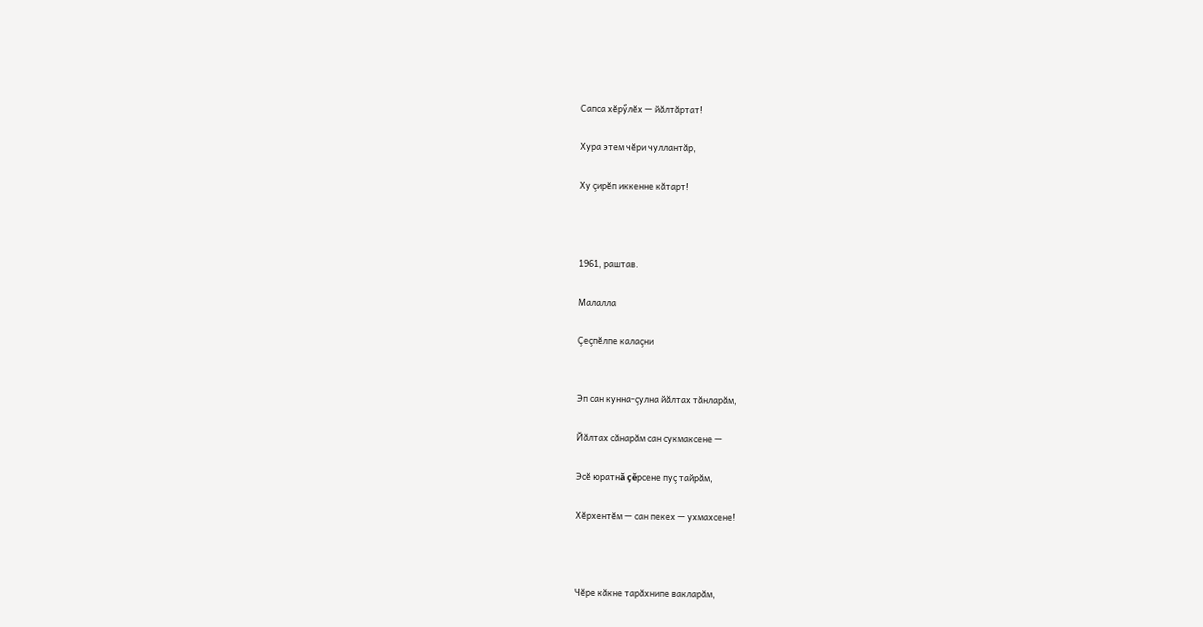Сапса хĕрӳлĕх — йăлтăртат!

Хура этем чĕри чуллантăр,

Ху çирĕп иккенне кăтарт!



1961, раштав.

Малалла

Çеçпĕлпе калаçни


Эп сан кунна-çулна йăлтах тăнларăм,

Йăлтах сăнарăм сан сукмаксене —

Эсĕ юратнă çĕрсене пуç тайрăм,

Хĕрхентĕм — сан пекех — ухмахсене!



Чĕре кăкне тарăхнипе вакларăм,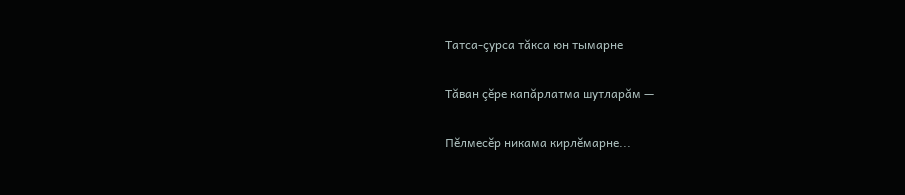Татса-çурса тăкса юн тымарне

Тăван çĕре капăрлатма шутларăм —

Пĕлмесĕр никама кирлĕмарне...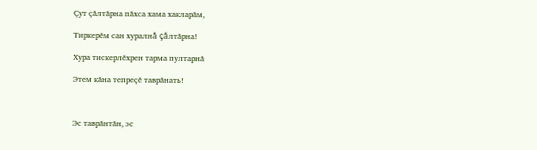Çут çăлтăрна пăхса хама хакларăм,

Тиркерĕм сан хуралнă çăлтăрна!

Хура тискерлĕхрен тарма пултарнă

Этем кăна тепреçĕ таврăнать!



Эс таврăнтăн, эс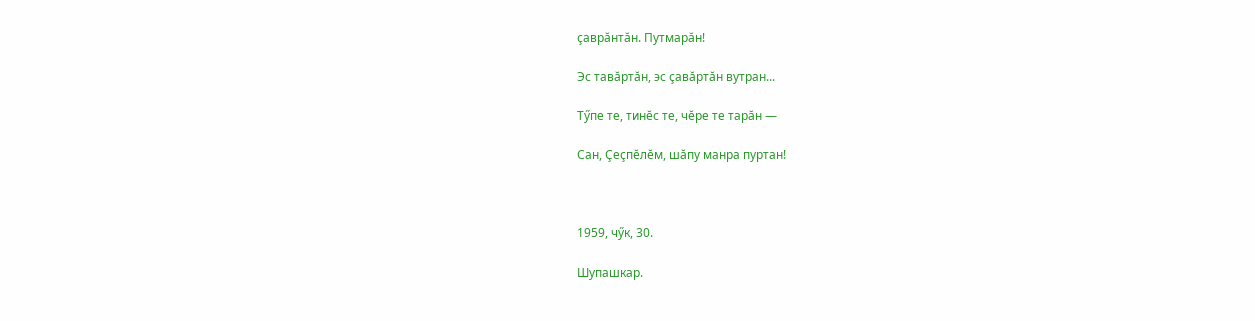çаврăнтăн. Путмарăн!

Эс тавăртăн, эс çавăртăн вутран...

Тӳпе те, тинĕс те, чĕре те тарăн —

Сан, Çеçпĕлĕм, шăпу манра пуртан!



1959, чӳк, 30.

Шупашкар.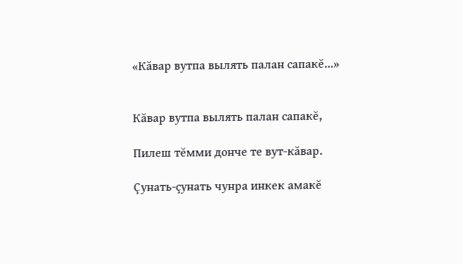«Кăвар вутпа вылять палан сапакĕ...»


Кăвар вутпа вылять палан сапакĕ,

Пилеш тĕмми донче те вут-кăвар.

Çунать-çунать чунра инкек амакĕ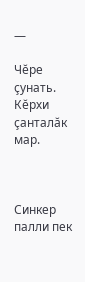—

Чĕре çунать. Кĕрхи çанталăк мар.



Синкер палли пек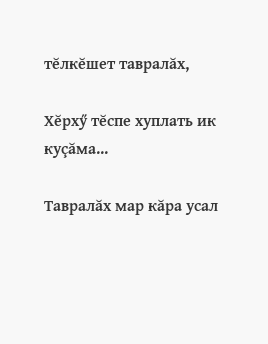тĕлкĕшет тавралăх,

Хĕрхӳ тĕспе хуплать ик куçăма...

Тавралăх мар кăра усал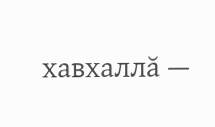хавхаллă —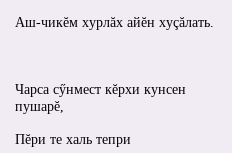Аш-чикĕм хурлăх айĕн хуçăлать.



Чарса сӳнмест кĕрхи кунсен пушарĕ,

Пĕри те халь тепри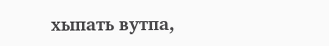хыпать вутпа,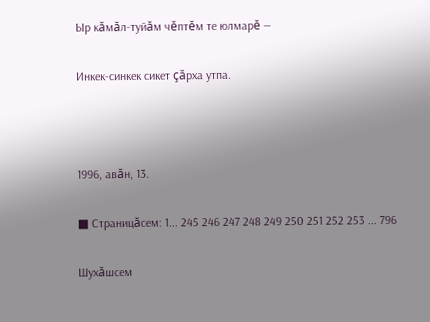Ыр кăмăл-туйăм чĕптĕм те юлмарĕ —

Инкек-синкек сикет çăрха утпа.



1996, авăн, 13.

■ Страницăсем: 1... 245 246 247 248 249 250 251 252 253 ... 796

Шухăшсем